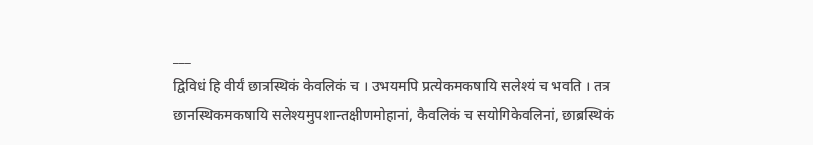___
द्विविधं हि वीर्यं छात्रस्थिकं केवलिकं च । उभयमपि प्रत्येकमकषायि सलेश्यं च भवति । तत्र छानस्थिकमकषायि सलेश्यमुपशान्तक्षीणमोहानां, कैवलिकं च सयोगिकेवलिनां, छाब्रस्थिकं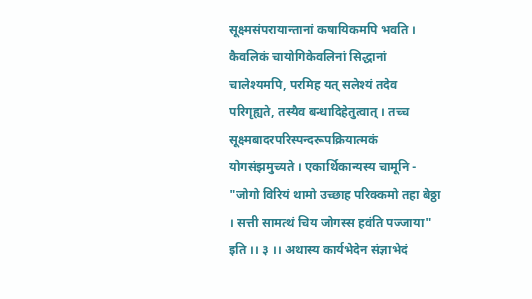सूक्ष्मसंपरायान्तानां कषायिकमपि भवति । कैवलिकं चायोगिकेवलिनां सिद्धानां चालेश्यमपि, परमिह यत् सलेश्यं तदेव परिगृह्यते, तस्यैव बन्धादिहेतुत्वात् । तच्च सूक्ष्मबादरपरिस्पन्दरूपक्रियात्मकं योगसंझमुच्यते । एकार्थिकान्यस्य चामूनि - "जोगो विरियं थामो उच्छाह परिक्कमो तहा बेठ्ठा । सत्ती सामत्थं चिय जोगस्स हवंति पज्जाया" इति ।। ३ ।। अथास्य कार्यभेदेन संज्ञाभेदं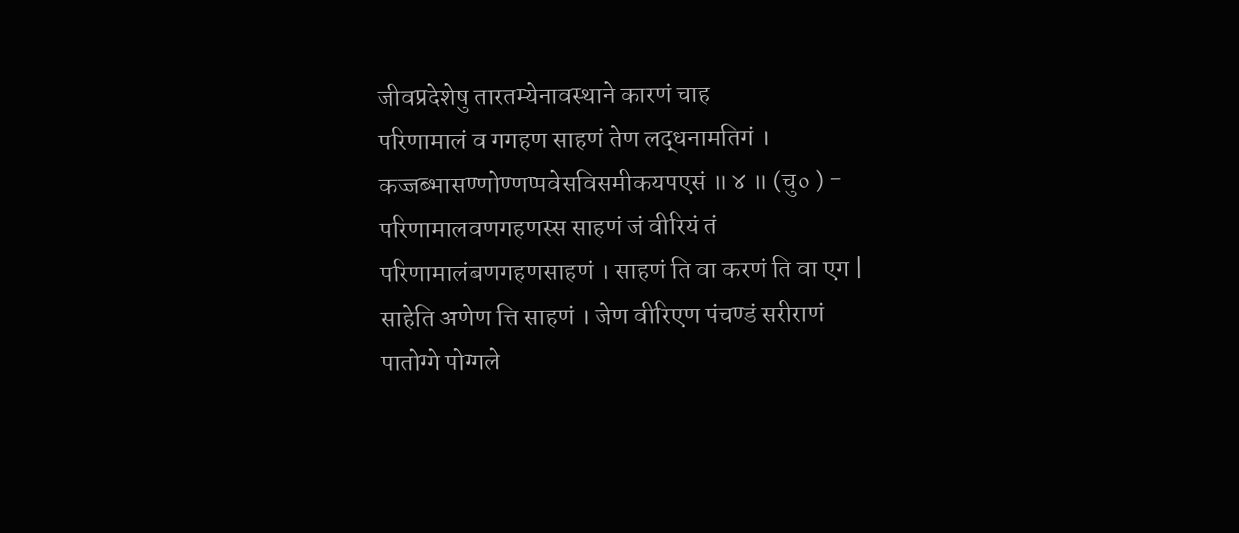जीवप्रदेशेषु तारतम्येनावस्थाने कारणं चाह
परिणामालं व गगहण साहणं तेण लद्धनामतिगं । कज्जब्भासण्णोण्णप्पवेसविसमीकयपएसं ॥ ४ ॥ (चु० ) - परिणामालवणगहणस्स साहणं जं वीरियं तं परिणामालंबणगहणसाहणं । साहणं ति वा करणं ति वा एग | साहेति अणेण त्ति साहणं । जेण वीरिएण पंचण्डं सरीराणं पातोग्गे पोग्गले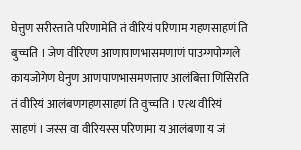घेत्तुण सरीरत्ताते परिणामेति तं वीरियं परिणाम गहणसाहणं ति बुच्चति । जेण वीरिएण आणापाणभासमणाणं पाउग्गपोग्गले कायजोगेण घेनुण आणपाणभासमणत्ताए आलंबित्ता णिसिरति तं वीरियं आलंबणगहणसाहणं ति वुच्चति । एत्थ वीरियं साहणं । जस्स वा वीरियस्स परिणामा य आलंबणा य जं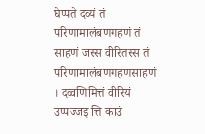घेप्पते दव्यं तं परिणामालंबणगहणं तं साहणं जस्स वीरितस्स तं परिणामालंबणगहणसाहणं । दव्वणिमित्तं वीरियं उप्पज्जइ त्ति काउं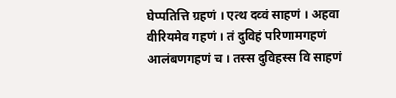घेप्पतित्ति ग्रहणं । एत्थ दव्वं साहणं । अहवा वीरियमेव गहणं । तं दुविहं परिणामगहणं आलंबणगहणं च । तस्स दुविहस्स वि साहणं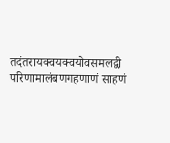तदंतरायक्वयक्वयोवसमलद्वी परिणामालंबणगहणाणं साहणं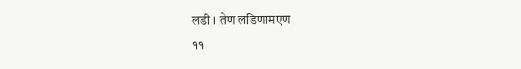लडी । तेण लडिणामएण
११